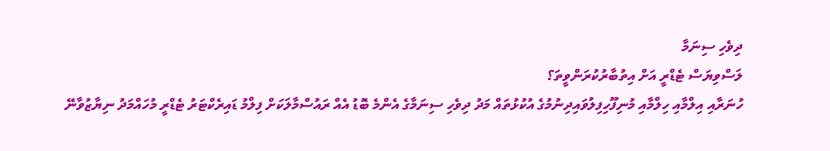ދިވެހި ސިނަމާ
ލަސްވިޔަސް ޓެޑްރީ އަށް އިތުބާރުކުރަންވީތަ؟
ހުނަރާއި އިލްމާއި ހިލްމާއި މުނިފޫހިފިލުވައިދިނުމުގެ އުކުޅުތައް މަދު ދިވެހި ސިނަމާގެ އެންމެ ބޮޑު އެއް ރައުސްމާލަކަށް ފިލްމު ޑައިރެކްޓަރު ޓެޑްރީ މުހައްމަދު ނިޔާޒުވާނޭ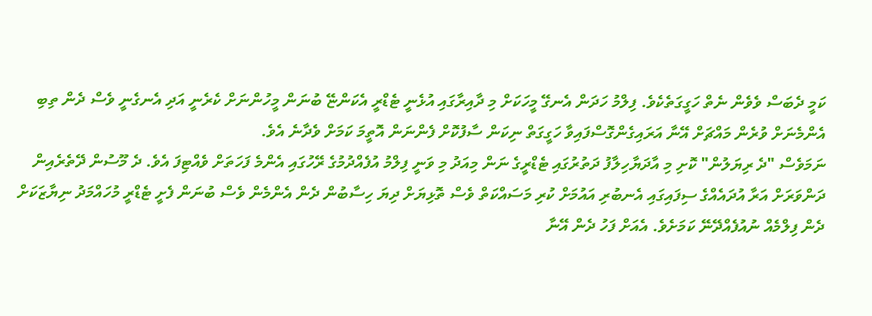ކަމީ ދެބަސް ވެވެން ނެތް ހަގީގަތެކެވެ. ފިލްމު ހަދަން އެނގޭ މީހަކަށް މި ދާއިރާގައި އުޅެނީ ޓެޑްރީ އެކަންޏޭ ބުނަން މީހުންނަށް ކެރެނީ އަދި އެނގެނީ ވެސް ދެން ތިބި އެންމެނަށް ވުރެން މައްޗަށް އޭނާ އަރައިގެންގޮސްފައިވާ ހަގީގަތް ނިކަން ސާފުކޮށް ފެންނަން އޮތީމަ ކަމަށް ވެދާނެ އެވެ.
ނަމަވެސް "ދެ ރިޔަލުން" ކޮށި މި އާދަޔާހިލާފު ދަތުރުގައި ޓެޑްރީގެ ނަން މިއަދު މި ވަނީ ފިލްމު އުފެއްދުމުގެ ރޭހުގައި އެންމެ ފަހަތަށް ވެއްޓިފަ އެވެ. ދެ މޫސުން ދޭތެރެއިން ދަންވަރަށް އަރާ އުދައެއްގެ ސިފައިގައި އެނބުރި އައުމަށް ކުރި މަސައްކަތް ވެސް ތޮޅިޔަށް ދިޔަ ހިސާބުން ދެން އެންމެން ވެސް ބުނަން ފެށީ ޓެޑްރީ މުހައްމަދު ނިޔާޒަކަށް ދެން ފިލްމެއް ނުއުފެއްދޭނޭ ކަމަށެވެ. އެއަށް ފަހު ދެން އޭނާ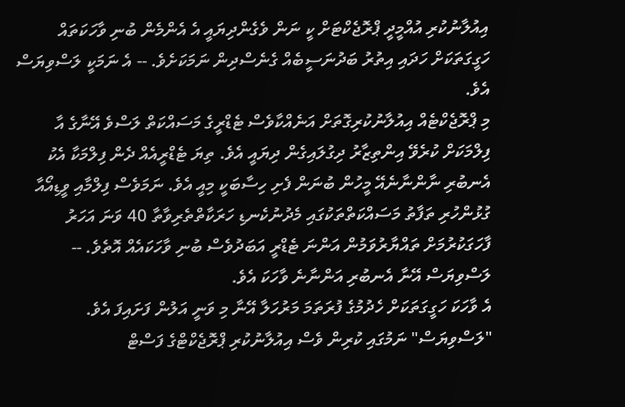އިއުލާނުކުރި އުއްމީދީ ޕްރޮޖެކްޓަށް ކީ ނަން ވެގެންދިޔައީ އެ އެންމެން ބުނި ވާހަކަތައް ހަގީގަތަކަށް ހަދައި އިތުރު ބަދުނަސީބެއް ގެނެސްދިން ނަމަކަށެވެ. -- އެ ނަމަކީ ލަސްވިޔަސް އެވެ.
މި ޕްރޮޖެކްޓެއް އިއުލާނުކުރިގޮތަށް އަނެއްކާވެސް ޓެޑްރީގެ މަސައްކަތް ލަސްވެ އޭނާގެ އާ ފިލްމަކަށް ކުރެވޭ އިންތިޒާރު ދިގުލައިގެން ދިޔައީ އެވެ. ތިޔަ ޓެޑްރީއެއް ދެން ފިލްމަކާ އެކު އެނބުރި ނާންނާނެއޭ މީހުން ބުނަން ފެށި ހިސާބަކީ މިއީ އެވެ. ނަމަވެސް ފިލްމާއި ވީޑިއޯއާ ގުޅުންހުރި ތަފާތު މަސައްކަތްތަކުގައި މެދުނުކެނޑި ހަރަކާތްތެރިވާތާ 40 ވަނަ އަހަރު ފާހަގަކުރުމަށް ތައްޔާރުވަމުން އަންނަ ޓެޑްރީ އަބަދުވެސް ބުނި ވާހަކައެއް އޮތެވެ. -- ލަސްވިޔަސް އޭނާ އެނބުރި އަންނާނެ ވާހަކަ އެވެ.
އެ ވާހަކަ ހަގީގަތަކަށް ހެދުމުގެ ފުރަތަމަ މަރުހަލާ އޭނާ މި ވަނީ އަލުން ފަށައިފަ އެވެ. "ލަސްވިޔަސް" ނަމުގައި ކުރިން ވެސް އިއުލާނުކުރި ޕްރޮޖެކްޓްގެ ފަސްޓް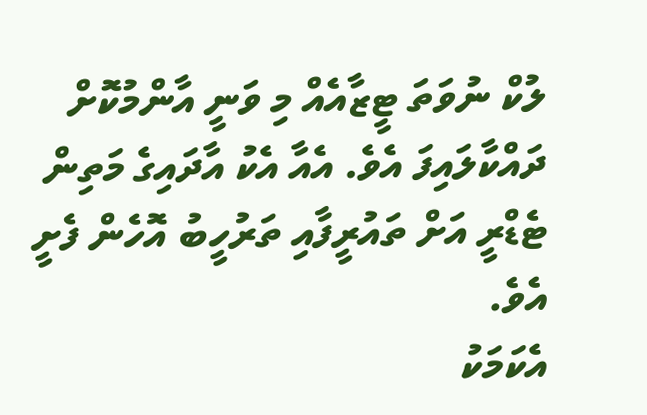ލުކް ނުވަތަ ޓީޒާއެއް މި ވަނީ އާންމުކޮށް ދައްކާލައިފަ އެވެ. އެއާ އެކު އާދައިގެ މަތިން ޓެޑްރީ އަށް ތައުރީފާއި ތަރުހީބު އޮހެން ފެށީ އެވެ.
އެކަމަކު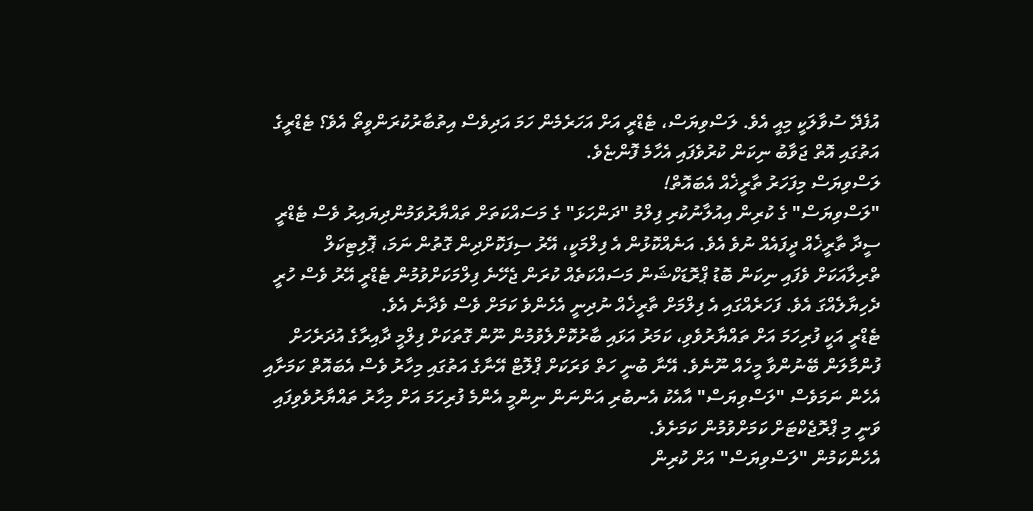އުފެދޭ ސުވާލަކީ މިއީ އެވެ. ލަސްވިޔަސް، ޓެޑްރީ އަށް އަހަރެމެން ހަމަ އަދިވެސް އިތުބާރުކުރަންވީތޯ އެވެ؟ ޓެޑްރީގެ އަތުގައި އޮތް ޖަވާބު ނިކަން ކުރުވެފައި އެހާމެ ފޮންޏެވެ.
ލަސްވިޔަސް މިފަހަރު ތާރީޚެއް އެބައޮތް!
"ލަސްވިޔަސް" ގެ ކުރިން އިއުލާނުކުރި ފިލްމު "ދަންހަޅަ" ގެ މަސައްކަތަށް ތައްޔާރުވަމުންދިޔައިރު ވެސް ޓެޑްރީ ސީދާ ތާރީޚެއް ދީފައެއް ނުވެ އެވެ. އަނެއްކޮޅުން އެ ފިލްމަކީ، އޭރު ސިފަކޮށްދިން ގޮތުން ނަމަ، ޕޮލިޓިކަލް ތްރިލާއަކަށް ވެފައި ނިކަން ބޮޑު ޕްރޮޑަކްޝަން މަސައްކަތެއް ކުރަން ޖެހޭނެ ފިލްމަކަށްވުމުން ޓެޑްރީ އޭރު ވެސް ހުރީ ދެހިޔާލެއްގަ އެވެ. ފަހަރެއްގައި އެ ފިލްމަށް ތާރީޚެއް ނުދިނީ އެހެންވެ ކަމަށް ވެސް ވެދާނެ އެވެ.
ޓެޑްރީ އަކީ ފުރިހަމަ އަށް ތައްޔާރުވެވި، ކަމަރު އަޅައި ބާރުކޮށްލެވުމުން ނޫން ގޮތަކަށް ފިލްމީ ދާއިރާގެ އުދަރެހަށް ފުންމާލަން ބޭނުންވާ މީހެއް ނޫނެވެ. އޭނާ ބުނީ ހަތް ވަރަކަށް ޕްލޮޓް އޭނާގެ އަތުގައި މިހާރު ވެސް އެބައޮތް ކަމަށާއި އެހެން ނަމަވެސް "ލަސްވިޔަސް" އާއެކު އެނބުރި އަންނަން ނިންމީ އެންމެ ފުރިހަމަ އަށް މިހާރު ތައްޔާރުވެވިފައި ވަނީ މި ޕްރޮޖެކްޓަށް ކަމަށްވުމުން ކަމަށެވެ.
އެހެންކަމުން "ލަސްވިޔަސް" އަށް ކުރިން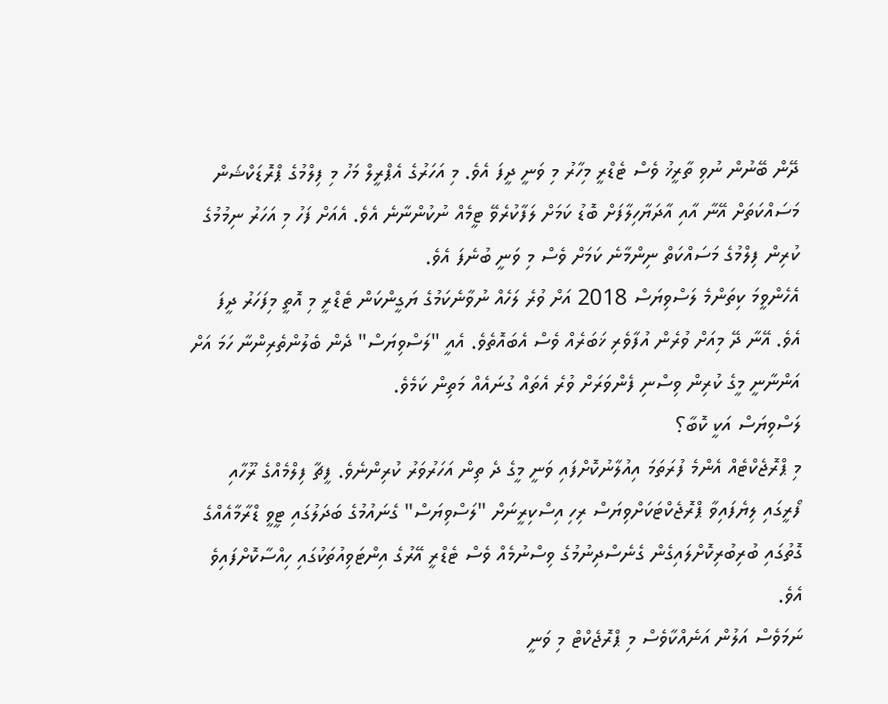ދޭން ބޭނުން ނުވި ތާރީޚު ވެސް ޓެޑްރީ މިހާރު މި ވަނީ ދީފަ އެވެ. މި އަހަރުގެ އެޕްރީލް މަހު މި ފިލްމުގެ ޕްރޮޑަކްޝަން މަސައްކަތަށް އޭނާ އާއި އާދަޔާހިލާފަށް ބޮޑު ކަމަށް ލަފާކުރެވޭ ޓީމެއް ނުކުންނާނެ އެވެ. އެއަށް ފަހު މި އަހަރު ނިމުމުގެ ކުރިން ފިލްމުގެ މަސައްކަތް ނިންމާނެ ކަމަށް ވެސް މި ވަނީ ބުނެފަ އެވެ.
އެހެންވީމަ ކިތަންމެ ލަސްވިޔަސް 2018 އަށް ވުރެ ލަހެއް ނުވާނެކަމުގެ ޔަގީންކަން ޓެޑްރީ މި އޮތީ މިފަހަރު ދީފަ އެވެ. އޭނާ ދޭ މިއަށް ވުރެން އުފާވެރި ޚަބަރެއް ވެސް އެބައޮތެވެ. އެއީ "ލަސްވިޔަސް" ދެން ބެލުންތެރިންނާ ހަމަ އަށް އަންނާނީ މީގެ ކުރިން ވިސްނި ފެންވަރަށް ވުރެ އެތައް ގުނައެއް މަތިން ކަމެވެ.
ލަސްވިޔަސް އަކީ ކޮބާ؟
މި ޕްރޮޖެކްޓެއް އެންމެ ފުރަތަމަ އިއުލާނުކޮށްފައި ވަނީ މީގެ ދެ ތިން އަހަރުވަރު ކުރިންނެވެ. ފީޗާ ފިލްމެއްގެ ރޫހާއި ފޯރީގައި ލިޔެފައިވާ ޕްރޮޖެކްޓަކަށްވިޔަސް ރިހި އިސްކިރީނަށް "ލަސްވިޔަސް" ގެނައުމުގެ ބަދަލުގައި ޓީވީ ޑްރާމާއެއްގެ ގޮތުގައި ބުރިބުރިކޮށްލައިގެން ގެނެސްދިނުމުގެ ވިސްނުމެއް ވެސް ޓެޑްރީ އޭރުގެ އިންޓަވިއުތަކުގައި ހިއްސާކޮށްފައިވެ އެވެ.
ނަމަވެސް އަލުން އަނެއްކާވެސް މި ޕްރޮޖެކްޓް މި ވަނީ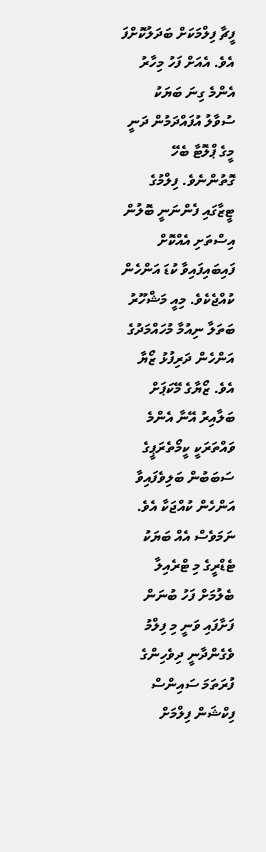ފީޗާ ފިލްމަކަށް ބަދަލުކޮށްފަ އެވެ. އެއަށް ފަހު މިހާރު އެންމެ ގިނަ ބަޔަކު ސުވާލު އުފައްދަމުން ދަނީ މީގެ ޕްލޮޓާ ބެހޭ ގޮތުންނެވެ. ފިލްމުގެ ޓީޒާގައި ފެންނަނީ ބޮލުން އިސްތަށި އެއްކޮށް ފައިބައިފައިވާ ކުޑަ އަންހެން ކުއްޖެކެވެ. މިއީ މަޝްހޫރު ބަތަލާ ނިއުމާ މުހައްމަދުގެ އަންހެން ދަރިފުޅު ޒޯޔާ އެވެ. ޒޯޔާގެ މޭކަޕަށް ބަލާއިރު އޭނާ އެންމެ ވައްތަރަކީ ކީމޯތެރަޕީގެ ސަބަބުން ބަލިވެފައިވާ އަންހެން ކުއްޖަކާ އެވެ.
ނަމަވެސް އެއް ބަޔަކު ޓެޑްރީގެ މި ޓްރެއިލާ ބެލުމަށް ފަހު ބުނަން ފަށާފައި ވަނީ މި ފިލްމު ވެގެންދާނީ ދިވެހިންގެ ފުރަތަމަ ސައިންސް ފިކްޝަން ފިލްމަށް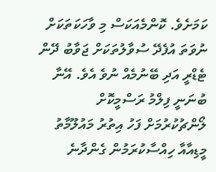ކަމަށެވެ. ކޮންމެއަކަސް މި ވާހަކަތަކަށް ނުވަތަ އުފެދޭ ސުވާލުތަކަށް ޖަވާބު ދޭން ޓެޑްރީ އަދި ބޭނުމެއް ނުވެ އެވެ. އޭނާ ބުނަނީ ފިލްމު ރަސްމީކޮށް ލޯންޗުކުރުމަށް ފަހު އިތުރު މައުލޫމާތު މީޑިއާއާ ހިއްސާކުރަމުން ގެންދާނެ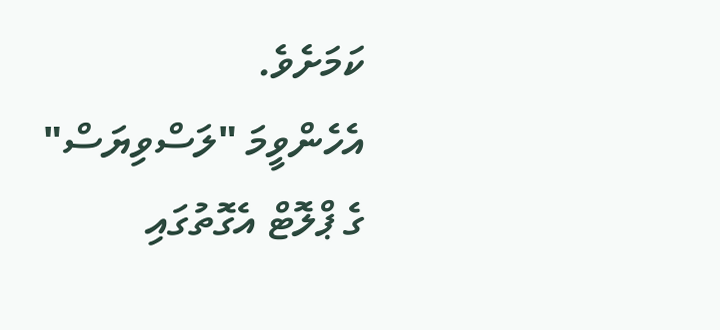ކަމަށެވެ.
އެހެންވީމަ "ލަސްވިޔަސް" ގެ ޕްލޮޓް އެގޮތުގައި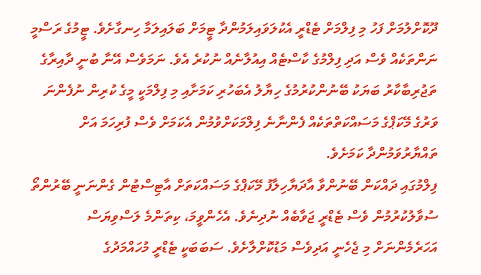ދޫކޮށްލުމަށް ފަހު މި ފިލްމަށް ޓެޑްރީ އެކުލަވައިލަމުންދާ ޓީމަށް ބަލައިލަމާ ހިނގާށެވެ. ޓީމުގެ ރަސްމީ ނަންތަކެއް ވެސް އަދި ފިލްމުގެ ކާސްޓެއް އިއުލާނެއް ނުކުރެ އެވެ. ނަމަވެސް އޭނާ ބުނީ ދާއިރާގެ ތަޖުރިބާކާރު ބަޔަކު ބޭނުންކުރުމުގެ ހިޔާލު އެބަހުރި ކަމަށާއި މި ފިލްމަކީ މީގެ ކުރިން ނުފެންނަ ވަރުގެ މޭކަޕްގެ މަސައްކަތްތަކެއް ފެންނާނެ ފިލްމަކަށްވުމުން އެކަމަށް ވެސް ފުރިހަމަ އަށް ތައްޔާރުވަމުންދާ ކަމަށެވެ.
ފިލްމުގައި ދައްކަން ބޭނުންވާ އާދަޔާހިލާފު މޭކަޕްގެ މަސައްކަތަށް އާޓިސްޓުން ގެންނަނީ ބޭރުންތޯ ސުވާލުކުރުމުން ވެސް ޓެޑްރީ ޖަވާބެއް ނުދިނެވެ. އެހެންވީމަ، ކިތަންމެ ލަސްވިޔަސް އަހަރެމެންނަށް މި ޖެހެނީ އަދިވެސް މަޑުކޮށްލާށެވެ. ސަބަބަކީ ޓެޑްރީ މުހައްމަދުގެ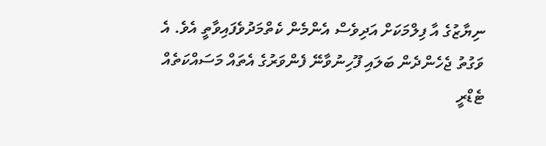ނިޔާޒުގެ އާ ފިލްމަކަށް އަދިވެސް އެންމެން ކެތްމަދުވެފައިވާތީ އެވެ. އެ ވަގުތު ޖެހެންދެން ބަލައި ފޫހިނުވާނޭ ފެންވަރުގެ އެތައް މަސައްކަތެއް ޓެޑްރީ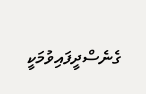ގެނެސްދީފައިވުމަކީ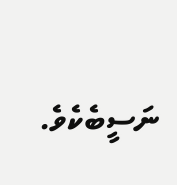ނަސީބެކެވެ.